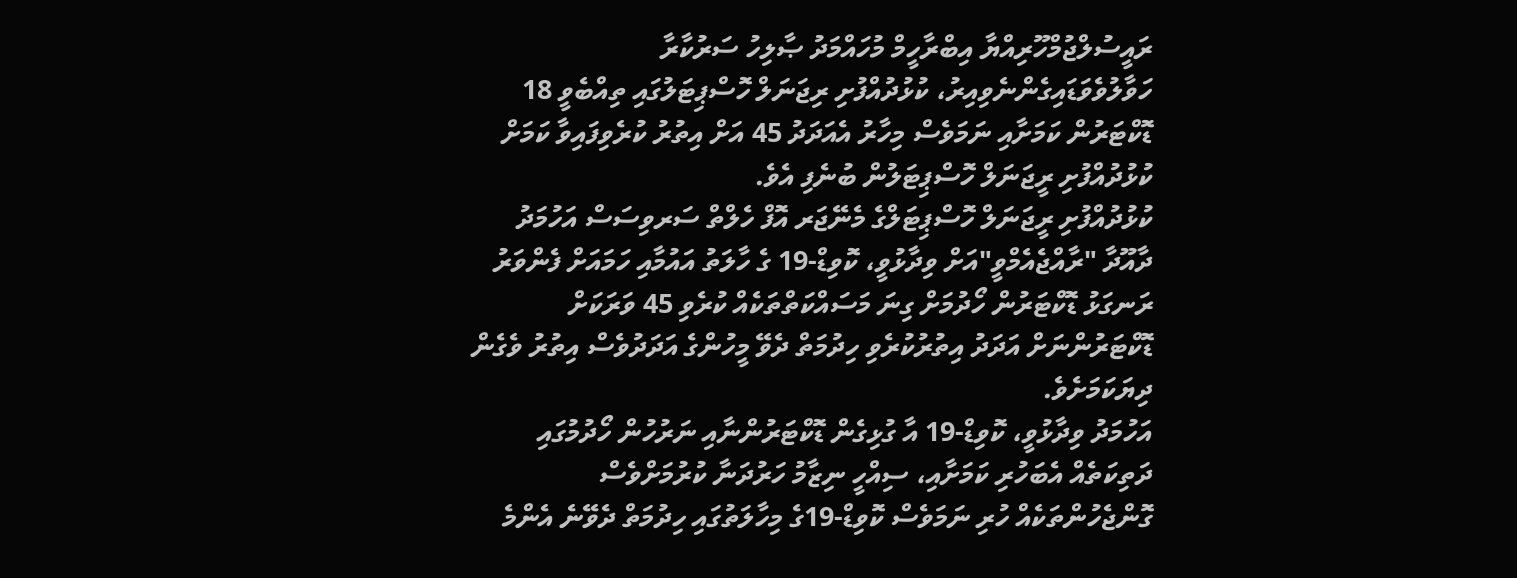ރައީސުލްޖުމްހޫރިއްޔާ އިބްރާހީމް މުހައްމަދު ޞާލިހު ސަރުކާރާ ހަވާލުވެވަޑައިގެންނެވިއިރު، ކުޅުދުއްފުށި ރިޖަނަލް ހޮސްޕިޓަލުގައި ތިއްބެވީ 18 ޑޮކްޓަރުން ކަމަށާއި ނަމަވެސް މިހާރު އެއަދަދު 45 އަށް އިތުރު ކުރެވިފައިވާ ކަމަށް ކުޅުދުއްފުށި ރީޖަނަލް ހޮސްޕިޓަލުން ބުނެފި އެވެ.
ކުޅުދުއްފުށި ރީޖަނަލް ހޮސްޕިޓަލްގެ މެނޭޖަރ އޮފް ހެލްތް ސަރވިސަސް އަހުމަދު ދާއޫދާ "ރާއްޖެއެމްވީ"އަށް ވިދާޅުވީ، ކޮވިޑް-19 ގެ ހާލަތު އައުމާއި ހަމައަށް ފެންވަރު ރަނގަޅު ޑޮކްޓަރުން ހޯދުމަށް ގިނަ މަސައްކަތްތަކެއް ކުރެވި 45 ވަރަކަށް ޑޮކްޓަރުންނަށް އަދަދު އިތުރުކުރެވި ހިދުމަތް ދެވޭ މީހުންގެ އަދަދުވެސް އިތުރު ވެގެން ދިޔަކަމަށެވެ.
އަހުމަދު ވިދާޅުވީ، ކޮވިޑް-19 އާ ގުޅިގެން ޑޮކްޓަރުންނާއި ނަރުހުން ހޯދުމުގައި ދަތިކަތެއް އެބަހުރި ކަމަށާއި، ސިއްހީ ނިޒާމު ހަރުދަނާ ކުރުމަށްވެސް ގޮންޖެހުންތަކެއް ހުރި ނަމަވެސް ކޮވިޑް-19ގެ މިހާލަތުގައި ހިދުމަތް ދެވޭނެ އެންމެ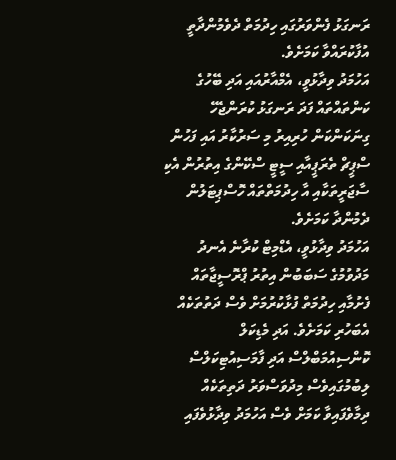ރަނގަޅު ފެންވަރުގައި ހިދުމަތް ދެވެމުންދާތީ އުފާކުރައްވާ ކަމަށެވެ.
އަހުމަދު ވިދާޅުވީ، އެމްއާރުއައި އަދި ބޭހުގެ ކަންތައްތައް ފަދަ ރަނގަޅު ކުރަންޖެހޭ ގިނަކަންކަން ހުރިއިރު މި ސަރުކާރު އައި ފަހުން ސްޕީޗް ތެރަޕީއާއި ސީޓީ ސްކޭންގެ އިތުރުން އެކި ސާޖަރީތަކާއި އާ ހިދުމަތްތައް ހޮސްޕިޓަލުން ދެމުންދާ ކަމަށެވެ.
އަހުމަދު ވިދާޅުވީ، އެޑްމިޓް ކުރާނެ އެނދު މަދުވުމުގެ ސަބަބުން އިތުރު ޕްރޮސީޖާތައް ފެށުމާއި ހިދުމަތް ފުޅާކުރުމަށް ވެސް ދަތުތަކެއް އެބަހުރި ކަމަށެވެ. އަދި މެޑިކަލް ކޮންސިއުމަބްލްސް އަދި ފާމަސިއުޓިކަލްސް ލިބުމުގައިވެސް މިދުވަސްވަރު ދަތިތަކެއް ދިމާވެފައިވާ ކަމަށް ވެސް އަހުމަދު ވިދާޅުވެފައި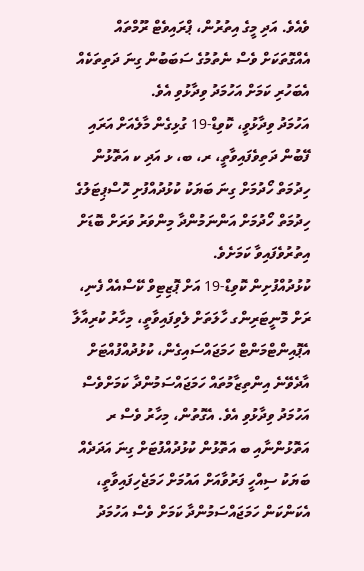ވެއެވެ. އަދި މީގެ އިތުރުން، ޕްރައިވެޓް ރޫމްތައް އެއްގޮތަކަށް ވެސް ނެތުމުގެ ސަބަބުން ގިނަ ދަތިތަކެއް އެބަހުރި ކަމަށް އަހުމަދު ވިދާޅުވި އެވެ.
އަހުމަދު ވިދާޅުވީ، ކޮވިޑް-19 ގުޅިގެން މާލެއަށް އަރައި ފޭބުން ދަތިވެފައިވާތީ، ރ، ބ، ޅ އަދި ކ އަތޮޅުން ހިދުމަތް ހޯދުމަށް ގިނަ ބަޔަކު ކުޅުދުއްފުށި ހޮސްޕިޓަލުގެ ހިދުމަތް ހޯދުމަށް އަންނަމުންދާ މިންވަރު ވަރަށް ބޮޑަށް އިތުރުވެފައިވާ ކަމަށެވެ.
ކުޅުދުއްފުށިން ކޮވިޑް-19 އަށް ޕޮޒިޓިވް ކޭސްއެއް ފެނި، ރަށް މޮނީޓަރިންގ ހާލަތަށް ލެވިފައިވާތީ، މިހާރު ކުރިއާލާ އެޕޮއިންޓްމަންޓް ހަމަޖައްސައިގެން، ކުޅުދުއްފުއްޓަށް އާދެވޭނެ އިންތިޒާމުތައް ހަމަޖައްސަމުންދާ ކަމަށްވެސް އަހުމަދު ވިދާޅުވި އެވެ. އެގޮތުން، މިހާރު ވެސް ރ އަތޮޅުންނާއި ބ އަތޮޅުން ކުޅުދުއްފުޓަށް ގިނަ އަދަދެއް ބަޔަކު ސިއްހީ ފަރުވާއަށް އައުމަށް ހަމަޖެހިފައިވާތީ، އެކަންކަން ހަމަޖައްސަމުންދާ ކަމަށް ވެސް އަހުމަދު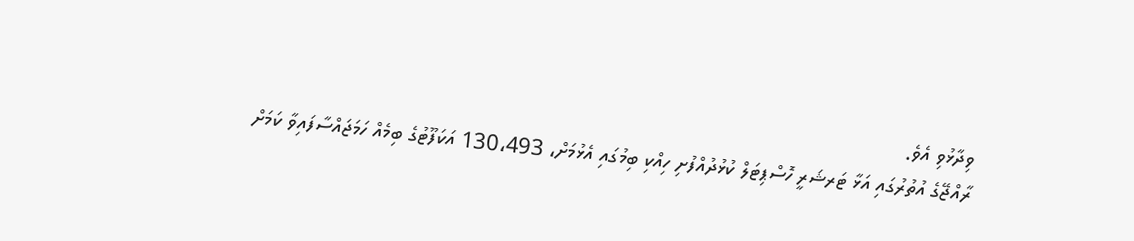ވިދާޅުވި އެވެ.
ރާއްޖޭގެ އުތުރުގައި އަޅާ ޓަރޝަރީ ހޮސްޕިޓަލް ކުޅުދުއްފުށި ހިއްކި ބިމުގައި އެޅުމަށް، 130،493 އަކަފޫޓުގެ ބިމެއް ހަމަޖައްސާފައިވާ ކަމަށް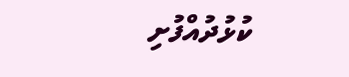ކުޅުދުއްފުށި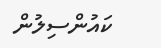ކައުންސިލުން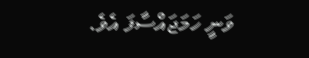ވަނީ ހަމަޖައްސާފަ އެވެ.